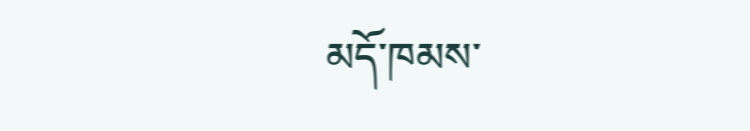མདོ་ཁམས་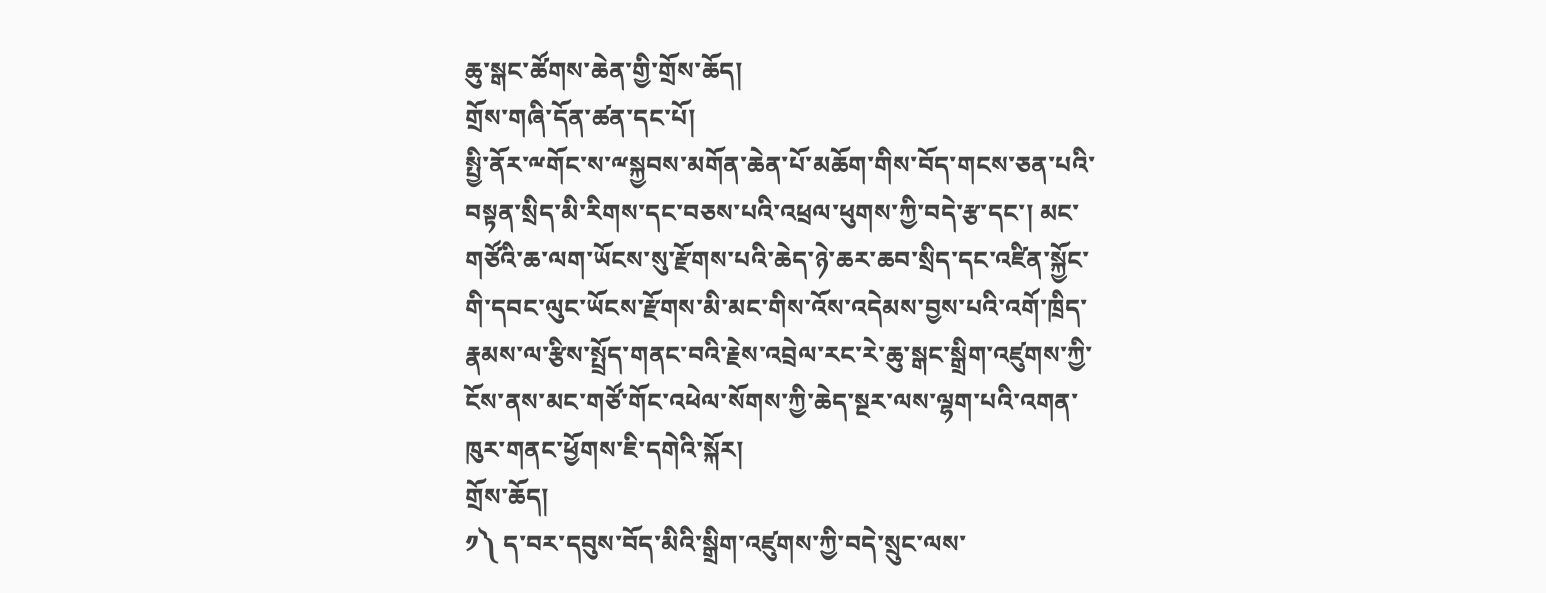ཆུ་སྒང་ཚོགས་ཆེན་གྱི་གྲོས་ཆོད།
གྲོས་གཞི་དོན་ཚན་དང་པོ།
སྤྱི་ནོར་ྋགོང་ས་ྋསྐྱབས་མགོན་ཆེན་པོ་མཆོག་གིས་བོད་གངས་ཅན་པའི་བསྟན་སྲིད་མི་རིགས་དང་བཅས་པའི་འཕྲལ་ཕུགས་ཀྱི་བདེ་རྩ་དང་། མང་གཙོའི་ཆ་ལག་ཡོངས་སུ་རྫོགས་པའི་ཆེད་ཉེ་ཆར་ཆབ་སྲིད་དང་འཛིན་སྐྱོང་གི་དབང་ལུང་ཡོངས་རྫོགས་མི་མང་གིས་འོས་འདེམས་བྱས་པའི་འགོ་ཁྲིད་རྣམས་ལ་རྩིས་སྤྲོད་གནང་བའི་རྗེས་འབྲེལ་རང་རེ་ཆུ་སྒང་སྒྲིག་འཛུགས་ཀྱི་ངོས་ནས་མང་གཙོ་གོང་འཕེལ་སོགས་ཀྱི་ཆེད་སྔར་ལས་ལྷག་པའི་འགན་ཁུར་གནང་ཕྱོགས་ཇི་དགེའི་སྐོར།
གྲོས་ཆོད།
༡༽ ད་བར་དབུས་བོད་མིའི་སྒྲིག་འཛུགས་ཀྱི་བདེ་སྲུང་ལས་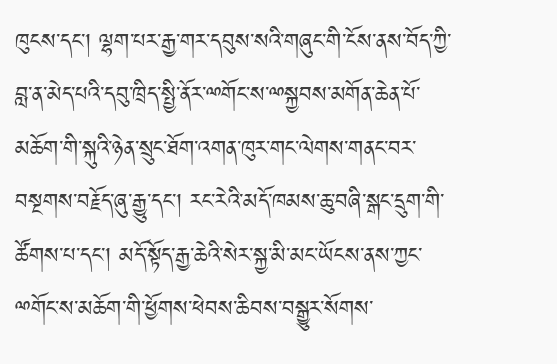ཁུངས་དང་། ལྷག་པར་རྒྱ་གར་དབུས་སའི་གཞུང་གི་ངོས་ནས་བོད་ཀྱི་བླ་ན་མེད་པའི་དབུ་ཁྲིད་སྤྱི་ནོར་ྋགོང་ས་ྋསྐྱབས་མགོན་ཆེན་པོ་མཆོག་གི་སྐུའི་ཉེན་སྲུང་ཐོག་འགན་ཁུར་གང་ལེགས་གནང་བར་བསྔགས་བརྗོད་ཞུ་རྒྱུ་དང་། རང་རེའི་མདོ་ཁམས་ཆུ་བཞི་སྒང་དྲུག་གི་ཚོགས་པ་དང་། མདོ་སྟོད་རྒྱ་ཆེའི་སེར་སྐྱ་མི་མང་ཡོངས་ནས་ཀྱང་ྋགོང་ས་མཆོག་གི་ཕྱོགས་ཕེབས་ཆིབས་བསྒྱུར་སོགས་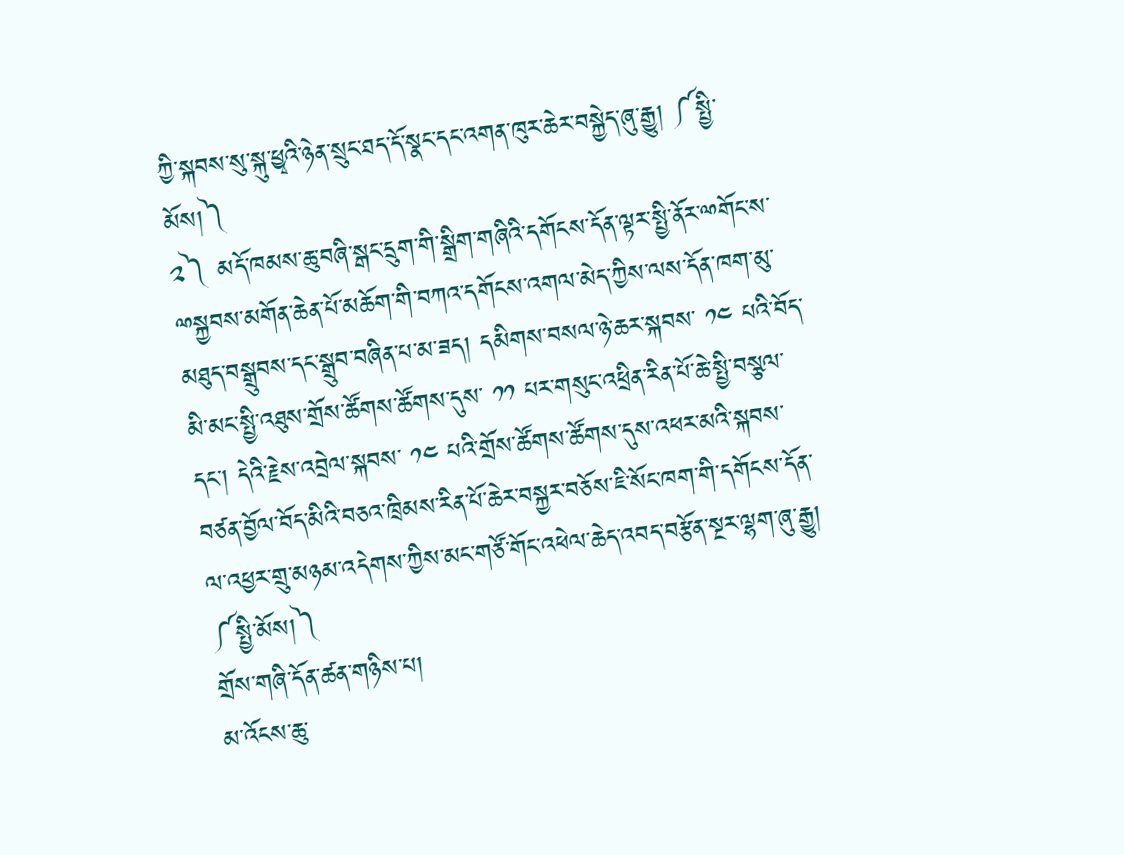ཀྱི་སྐབས་སུ་སྐུ་ཕྱྭའི་ཉེན་སྲུང་ཐད་དོ་སྣང་དང་འགན་ཁུར་ཆེར་བསྐྱེད་ཞུ་རྒྱུ། ༼སྤྱི་མོས།༽
༢༽ མདོ་ཁམས་ཆུ་བཞི་སྒང་དྲུག་གི་སྒྲིག་གཞིའི་དགོངས་དོན་ལྟར་སྤྱི་ནོར་ྋགོང་ས་ྋསྐྱབས་མགོན་ཆེན་པོ་མཆོག་གི་བཀའ་དགོངས་འགལ་མེད་ཀྱིས་ལས་དོན་ཁག་མུ་མཐུད་བསྒྲུབས་དང་སྒྲུབ་བཞིན་པ་མ་ཟད། དམིགས་བསལ་ཉེ་ཆར་སྐབས་ ༡༤ པའི་བོད་མི་མང་སྤྱི་འཐུས་གྲོས་ཚོགས་ཚོགས་དུས་ ༡༡ པར་གསུང་འཕྲིན་རིན་པོ་ཆེ་སྤྱི་བསྩལ་དང་། དེའི་རྗེས་འབྲེལ་སྐབས་ ༡༤ པའི་གྲོས་ཚོགས་ཚོགས་དུས་འཕར་མའི་སྐབས་བཙན་བྱོལ་བོད་མིའི་བཅའ་ཁྲིམས་རིན་པོ་ཆེར་བསྐྱར་བཅོས་ཇི་སོང་ཁག་གི་དགོངས་དོན་ལ་འཕྱར་གྲུ་མཉམ་འདེགས་ཀྱིས་མང་གཙོ་གོང་འཕེལ་ཆེད་འབད་བརྩོན་སྔར་ལྷག་ཞུ་རྒྱུ། ༼སྤྱི་མོས།༽
གྲོས་གཞི་དོན་ཚན་གཉིས་པ།
མ་འོངས་ཆུ་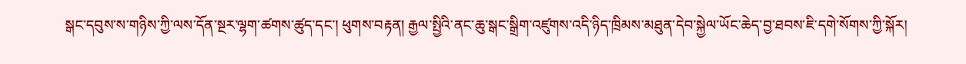སྒང་དབུས་ས་གཉིས་ཀྱི་ལས་དོན་སྔར་ལྷག་ཚགས་ཚུད་དང་། ཕུགས་བརྟན། རྒྱལ་སྤྱིའི་ནང་ཆུ་སྒང་སྒྲིག་འཛུགས་འདི་ཉིད་ཁྲིམས་མཐུན་དེབ་སྐྱེལ་ཡོང་ཆེད་བྱ་ཐབས་ཇི་དགེ་སོགས་ཀྱི་སྐོར།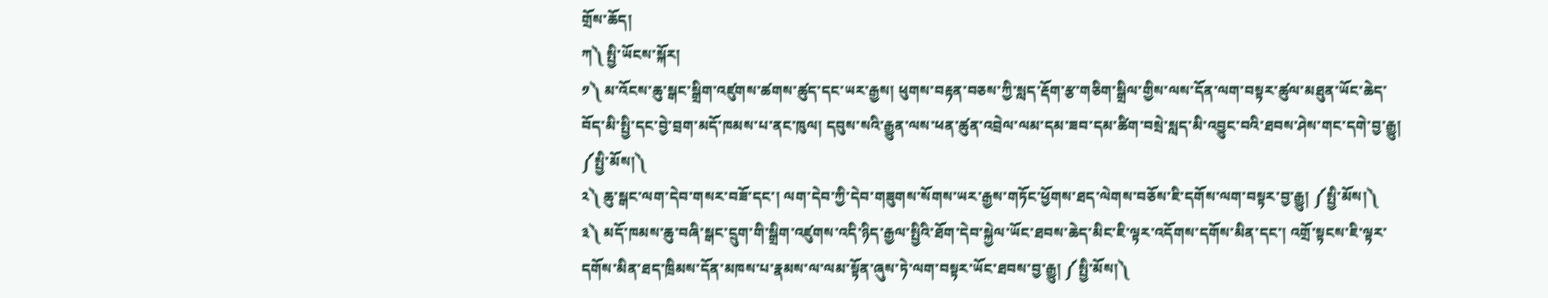གྲོས་ཆོད།
ཀ༽ སྤྱི་ཡོངས་སྐོར།
༡༽ མ་འོངས་ཆུ་སྒང་སྒྲིག་འཛུགས་ཚགས་ཚུད་དང་ཡར་རྒྱས། ཕུགས་བརྟན་བཅས་ཀྱི་སླད་རྡོག་རྩ་གཅིག་སྒྲིལ་གྱིས་ལས་དོན་ལག་བསྟར་ཚུལ་མཐུན་ཡོང་ཆེད་བོད་མི་སྤྱི་དང་བྱེ་བྲག་མདོ་ཁམས་པ་ནང་ཁུལ། དབུས་སའི་རྒྱུན་ལས་ཕན་ཚུན་འབྲེལ་ལམ་དམ་ཟབ་དམ་ཚིག་བསྲེ་སླད་མི་འབྱུང་བའི་ཐབས་ཤེས་གང་དགེ་བྱ་རྒྱུ། ༼སྤྱི་མོས།༽
༢༽ ཆུ་སྒང་ལག་དེབ་གསར་བཟོ་དང་། ལག་དེབ་ཀྱི་དེབ་གཟུགས་སོགས་ཡར་རྒྱས་གཏོང་ཕྱོགས་ཐད་ལེགས་བཅོས་ཇི་དགོས་ལག་བསྟར་བྱ་རྒྱུ། ༼སྤྱི་མོས།༽
༣༽ མདོ་ཁམས་ཆུ་བཞི་སྒང་དྲུག་གི་སྒྲིག་འཛུགས་འདི་ཉིད་རྒྱལ་སྤྱིའི་ཐོག་དེབ་སྐྱེལ་ཡོང་ཐབས་ཆེད་མིང་ཇི་ལྟར་འདོགས་དགོས་མིན་དང་། འགྲོ་སྟངས་ཇི་ལྟར་དགོས་མིན་ཐད་ཁྲིམས་དོན་མཁས་པ་རྣམས་ལ་ལམ་སྟོན་ཞུས་ཏེ་ལག་བསྟར་ཡོང་ཐབས་བྱ་རྒྱུ། ༼སྤྱི་མོས།༽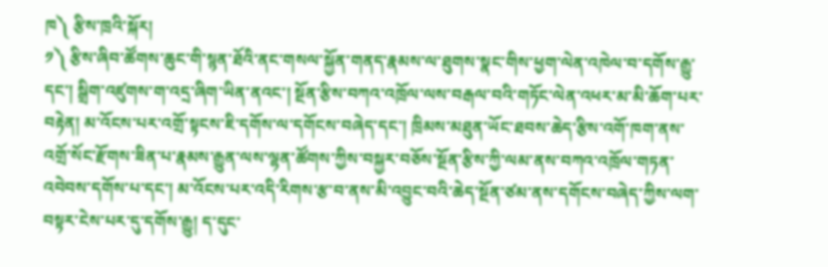ཁ༽ རྩིས་ཁྲའི་སྐོར།
༡༽ རྩིས་ཞིབ་ཚོགས་ཆུང་གི་སྙན་ཐོའི་ནང་གསལ་སྐྱོན་གནད་རྣམས་ལ་ཐུགས་སྣང་གིས་ཕྱག་ལེན་འཁེལ་བ་དགོས་རྒྱུ་དང་། སྒྲིག་འཛུགས་ག་འདྲ་ཞིག་ཡིན་ནའང་། སྔོན་རྩིས་བཀའ་འཁྲོལ་ལས་བརྒལ་བའི་གཏོང་ལེན་འཕར་མ་མི་ཆོག་པར་བརྟེན། མ་འོངས་པར་འགྲོ་སྟངས་ཇི་དགོས་ལ་དགོངས་བཞེད་དང་། ཁྲིམས་མཐུན་ཡོང་ཐབས་ཆེད་རྩིས་འགོ་ཁག་ནས་འགྲོ་སོང་རྫོགས་ཟིན་པ་རྣམས་རྒྱུན་ལས་ལྷན་ཚོགས་ཀྱིས་བསྐྱར་བཅོས་སྔོན་རྩིས་ཀྱི་ལམ་ནས་བཀའ་འཁྲོལ་གཏན་འབེབས་དགོས་པ་དང་། མ་འོངས་པར་འདི་རིགས་རྩ་བ་ནས་མི་འབྱུང་བའི་ཆེད་སྔོན་ཙམ་ནས་དགོངས་བཞེད་ཀྱིས་ལག་བསྟར་ངེས་པར་དུ་དགོས་རྒྱུ། ད་དུང་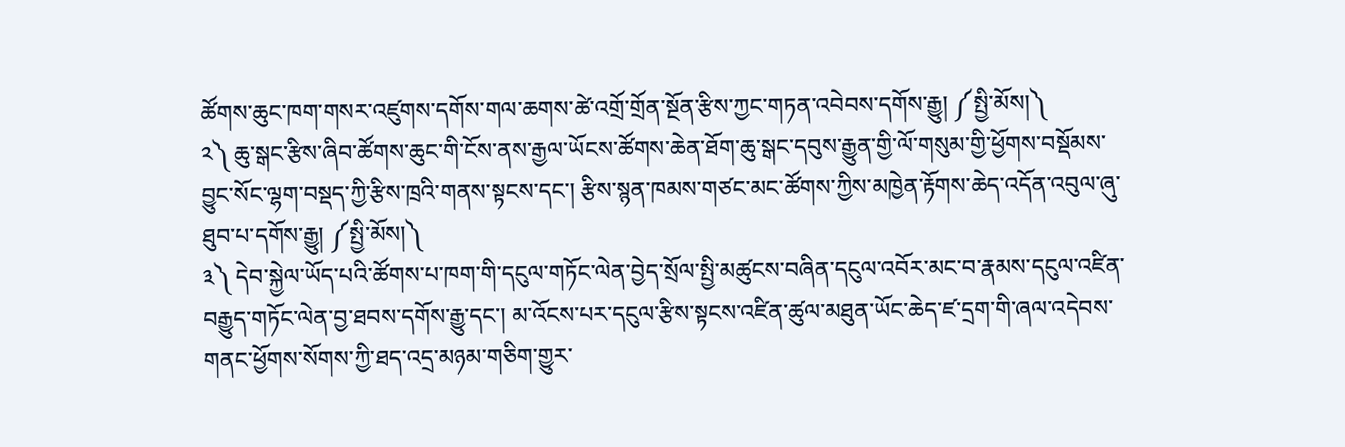ཚོགས་ཆུང་ཁག་གསར་འཛུགས་དགོས་གལ་ཆགས་ཚེ་འགྲོ་གྲོན་སྔོན་རྩིས་ཀྱང་གཏན་འབེབས་དགོས་རྒྱུ། ༼སྤྱི་མོས།༽
༢༽ ཆུ་སྒང་རྩིས་ཞིབ་ཚོགས་ཆུང་གི་ངོས་ནས་རྒྱལ་ཡོངས་ཚོགས་ཆེན་ཐོག་ཆུ་སྒང་དབུས་རྒྱུན་གྱི་ལོ་གསུམ་གྱི་ཕྱོགས་བསྡོམས་བྱུང་སོང་ལྷག་བསྡད་ཀྱི་རྩིས་ཁྲའི་གནས་སྟངས་དང་། རྩིས་སྙན་ཁམས་གཙང་མང་ཚོགས་ཀྱིས་མཁྱེན་རྟོགས་ཆེད་འདོན་འབུལ་ཞུ་ཐུབ་པ་དགོས་རྒྱུ། ༼སྤྱི་མོས།༽
༣༽ དེབ་སྐྱེལ་ཡོད་པའི་ཚོགས་པ་ཁག་གི་དངུལ་གཏོང་ལེན་བྱེད་སྲོལ་སྤྱི་མཚུངས་བཞིན་དངུལ་འབོར་མང་བ་རྣམས་དངུལ་འཛིན་བརྒྱུད་གཏོང་ལེན་བྱ་ཐབས་དགོས་རྒྱུ་དང་། མ་འོངས་པར་དངུལ་རྩིས་སྟངས་འཛིན་ཚུལ་མཐུན་ཡོང་ཆེད་ཛ་དྲག་གི་ཞལ་འདེབས་གནང་ཕྱོགས་སོགས་ཀྱི་ཐད་འདྲ་མཉམ་གཅིག་གྱུར་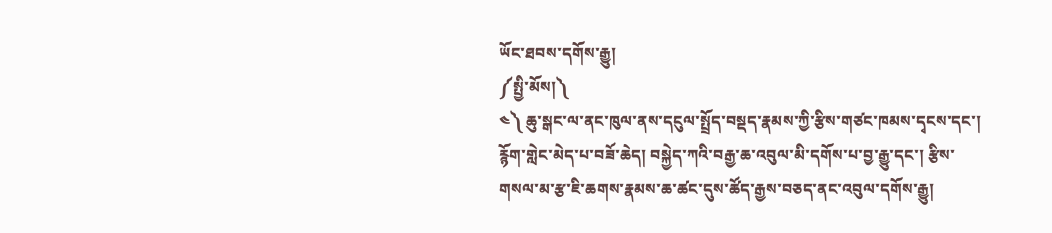ཡོང་ཐབས་དགོས་རྒྱུ།
༼སྤྱི་མོས།༽
༤༽ ཆུ་སྒང་ལ་ནང་ཁུལ་ནས་དངུལ་སྤྲོད་བསྡད་རྣམས་ཀྱི་རྩིས་གཙང་ཁམས་དྭངས་དང་། རྙོག་གླེང་མེད་པ་བཟོ་ཆེད། བསྐྱེད་ཀའི་བརྒྱ་ཆ་འབུལ་མི་དགོས་པ་བྱ་རྒྱུ་དང་། རྩིས་གསལ་མ་རྩ་ཇི་ཆགས་རྣམས་ཆ་ཚང་དུས་ཚོད་རྒྱས་བཅད་ནང་འབུལ་དགོས་རྒྱུ།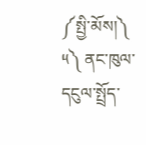༼སྤྱི་མོས།༽
༥༽ ནང་ཁུལ་དངུལ་སྤྲོད་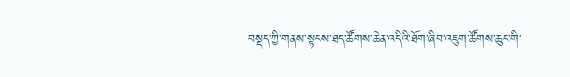བསྡད་ཀྱི་གནས་སྟངས་ཐད་ཚོགས་ཆེན་འདིའི་ཐོག་ཞིབ་འཇུག་ཚོགས་ཆུང་གི་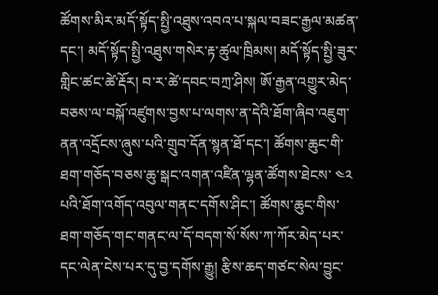ཚོགས་མིར་མདོ་སྟོད་སྤྱི་འཐུས་འབའ་པ་སྐལ་བཟང་རྒྱལ་མཚན་དང་། མདོ་སྟོད་སྤྱི་འཐུས་གསེར་རྟ་ཚུལ་ཁྲིམས། མདོ་སྟོད་སྤྱི་ཟུར་གླིང་ཚང་ཚེ་རྡོར། བ་ར་ཚེ་དབང་བཀྲ་ཤིས། ཨོ་རྒྱན་འགྱུར་མེད་བཅས་ལ་བསྐོ་འཛུགས་བྱས་པ་ལགས་ན་དེའི་ཐོག་ཞིབ་འཇུག་ནན་འདྲོངས་ཞུས་པའི་གྲུབ་དོན་སྙན་ཐོ་དང་། ཚོགས་ཆུང་གི་ཐག་གཅོད་བཅས་ཆུ་སྒང་འགན་འཛིན་ལྷན་ཚོགས་ཐེངས་ ༤༢ པའི་ཐོག་འགོད་འབུལ་གནང་དགོས་ཤིང་། ཚོགས་ཆུང་གིས་ཐག་གཅོད་གང་གནང་ལ་དོ་བདག་སོ་སོས་ཀ་ཀོར་མེད་པར་དང་ལེན་ངེས་པར་དུ་བྱ་དགོས་རྒྱུ། རྩིས་ཆད་གཙང་སེལ་བྱུང་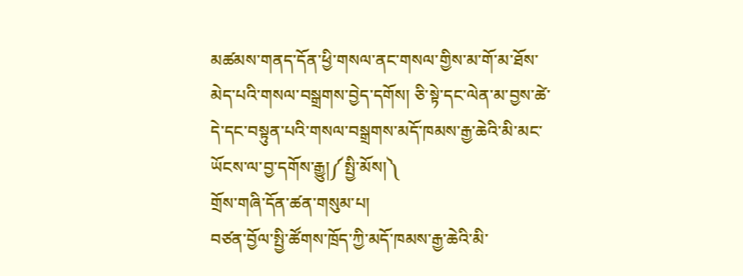མཚམས་གནད་དོན་ཕྱི་གསལ་ནང་གསལ་གྱིས་མ་གོ་མ་ཐོས་མེད་པའི་གསལ་བསྒྲགས་བྱེད་དགོས། ཅི་སྟེ་དང་ལེན་མ་བྱས་ཚེ་དེ་དང་བསྟུན་པའི་གསལ་བསྒྲགས་མདོ་ཁམས་རྒྱ་ཆེའི་མི་མང་ཡོངས་ལ་བྱ་དགོས་རྒྱུ།༼སྤྱི་མོས།༽
གྲོས་གཞི་དོན་ཚན་གསུམ་པ།
བཙན་བྱོལ་སྤྱི་ཚོགས་ཁྲོད་ཀྱི་མདོ་ཁམས་རྒྱ་ཆེའི་མི་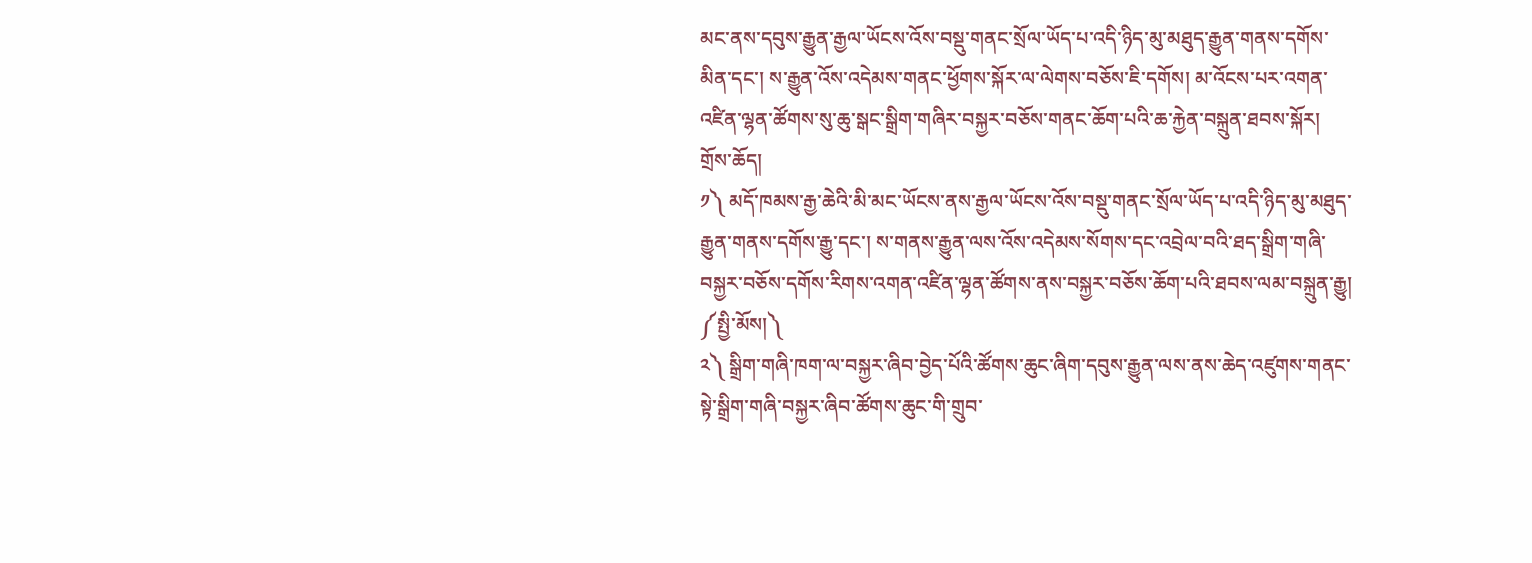མང་ནས་དབུས་རྒྱུན་རྒྱལ་ཡོངས་འོས་བསྡུ་གནང་སྲོལ་ཡོད་པ་འདི་ཉིད་མུ་མཐུད་རྒྱུན་གནས་དགོས་མིན་དང་། ས་རྒྱུན་འོས་འདེམས་གནང་ཕྱོགས་སྐོར་ལ་ལེགས་བཅོས་ཇི་དགོས། མ་འོངས་པར་འགན་འཛིན་ལྷན་ཚོགས་སུ་ཆུ་སྒང་སྒྲིག་གཞིར་བསྐྱར་བཅོས་གནང་ཆོག་པའི་ཆ་རྐྱེན་བསྐྲུན་ཐབས་སྐོར།
གྲོས་ཆོད།
༡༽ མདོ་ཁམས་རྒྱ་ཆེའི་མི་མང་ཡོངས་ནས་རྒྱལ་ཡོངས་འོས་བསྡུ་གནང་སྲོལ་ཡོད་པ་འདི་ཉིད་མུ་མཐུད་རྒྱུན་གནས་དགོས་རྒྱུ་དང་། ས་གནས་རྒྱུན་ལས་འོས་འདེམས་སོགས་དང་འབྲེལ་བའི་ཐད་སྒྲིག་གཞི་བསྐྱར་བཅོས་དགོས་རིགས་འགན་འཛིན་ལྷན་ཚོགས་ནས་བསྐྱར་བཅོས་ཆོག་པའི་ཐབས་ལམ་བསྐྲུན་རྒྱུ། ༼སྤྱི་མོས།༽
༢༽ སྒྲིག་གཞི་ཁག་ལ་བསྐྱར་ཞིབ་བྱེད་པོའི་ཚོགས་ཆུང་ཞིག་དབུས་རྒྱུན་ལས་ནས་ཆེད་འཛུགས་གནང་སྟེ་སྒྲིག་གཞི་བསྐྱར་ཞིབ་ཚོགས་ཆུང་གི་གྲུབ་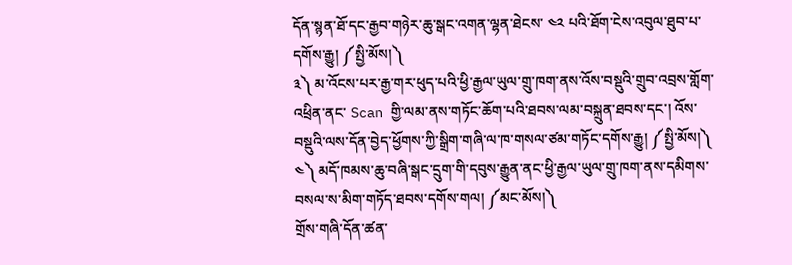དོན་སྙན་ཐོ་དང་རྒྱབ་གཉེར་ཆུ་སྒང་འགན་ལྷན་ཐེངས་ ༤༢ པའི་ཐོག་ངེས་འབུལ་ཐུབ་པ་དགོས་རྒྱུ། ༼སྤྱི་མོས།༽
༣༽ མ་འོངས་པར་རྒྱ་གར་ཕུད་པའི་ཕྱི་རྒྱལ་ཡུལ་གྲུ་ཁག་ནས་འོས་བསྡུའི་གྲུབ་འབྲས་གློག་འཕྲིན་ནང་ Scan གྱི་ལམ་ནས་གཏོང་ཆོག་པའི་ཐབས་ལམ་བསྐྲུན་ཐབས་དང་། འོས་བསྡུའི་ལས་དོན་བྱེད་ཕྱོགས་ཀྱི་སྒྲིག་གཞི་ལ་ཁ་གསལ་ཙམ་གཏོང་དགོས་རྒྱུ། ༼སྤྱི་མོས།༽
༤༽ མདོ་ཁམས་ཆུ་བཞི་སྒང་དྲུག་གི་དབུས་རྒྱུན་ནང་ཕྱི་རྒྱལ་ཡུལ་གྲུ་ཁག་ནས་དམིགས་བསལ་ས་མིག་གཏོད་ཐབས་དགོས་གལ། ༼མང་མོས།༽
གྲོས་གཞི་དོན་ཚན་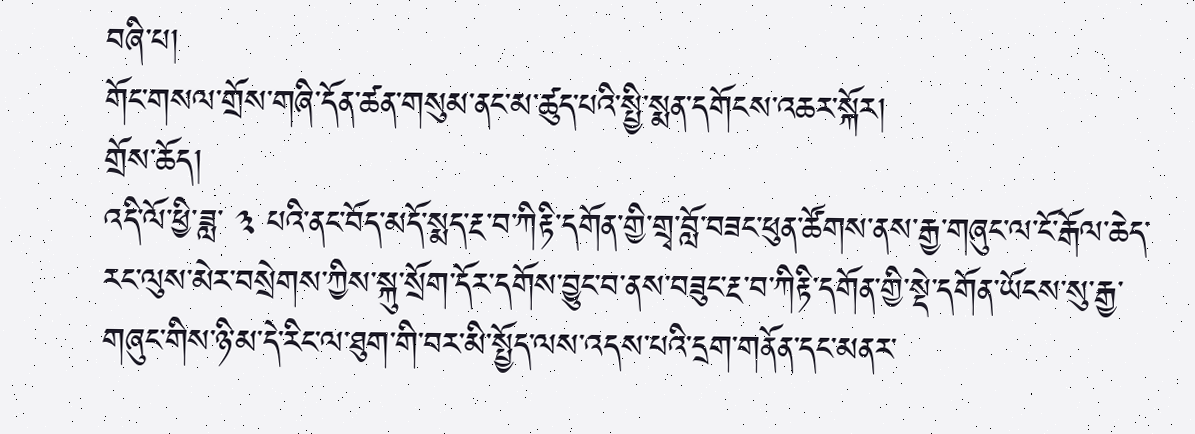བཞི་པ།
གོང་གསལ་གྲོས་གཞི་དོན་ཚན་གསུམ་ནང་མ་ཚུད་པའི་སྤྱི་སྨན་དགོངས་འཆར་སྐོར།
གྲོས་ཆོད།
འདི་ལོ་ཕྱི་ཟླ་ ༣ པའི་ནང་བོད་མདོ་སྨད་རྔ་བ་ཀིརྟི་དགོན་གྱི་གྲྭ་བློ་བཟང་ཕུན་ཚོགས་ནས་རྒྱ་གཞུང་ལ་ངོ་རྒོལ་ཆེད་རང་ལུས་མེར་བསྲེགས་ཀྱིས་སྐུ་སྲོག་དོར་དགོས་བྱུང་བ་ནས་བཟུང་རྔ་བ་ཀིརྟི་དགོན་གྱི་སྡེ་དགོན་ཡོངས་སུ་རྒྱ་གཞུང་གིས་ཉི་མ་དེ་རིང་ལ་ཐུག་གི་བར་མི་སྤྱོད་ལས་འདས་པའི་དྲག་གནོན་དང་མནར་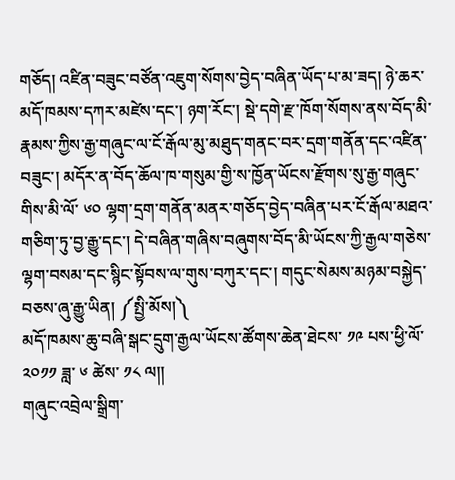གཅོད། འཛིན་བཟུང་བཙོན་འཇུག་སོགས་བྱེད་བཞིན་ཡོད་པ་མ་ཟད། ཉེ་ཆར་མདོ་ཁམས་དཀར་མཛེས་དང་། ཉག་རོང་། སྡེ་དགེ་རྫ་ཁོག་སོགས་ནས་བོད་མི་རྣམས་ཀྱིས་རྒྱ་གཞུང་ལ་ངོ་རྒོལ་མུ་མཐུད་གནང་བར་དྲག་གནོན་དང་འཛིན་བཟུང་། མདོར་ན་བོད་ཆོལ་ཁ་གསུམ་གྱི་ས་ཁྱོན་ཡོངས་རྫོགས་སུ་རྒྱ་གཞུང་གིས་མི་ལོ་ ༦༠ ལྷག་དྲག་གནོན་མནར་གཅོད་བྱེད་བཞིན་པར་ངོ་རྒོལ་མཐའ་གཅིག་ཏུ་བྱ་རྒྱུ་དང་། དེ་བཞིན་གཞིས་བཞུགས་བོད་མི་ཡོངས་ཀྱི་རྒྱལ་གཅེས་ལྷག་བསམ་དང་སྙིང་སྟོབས་ལ་གུས་བཀུར་དང་། གདུང་སེམས་མཉམ་བསྐྱེད་བཅས་ཞུ་རྒྱུ་ཡིན། ༼སྤྱི་མོས།༽
མདོ་ཁམས་ཆུ་བཞི་སྒང་དྲུག་རྒྱལ་ཡོངས་ཚོགས་ཆེན་ཐེངས་ ༡༩ པས་ཕྱི་ལོ་ ༢༠༡༡ ཟླ་ ༦ ཚེས་ ༡༨ ལ།།
གཞུང་འབྲེལ་སྒྲིག་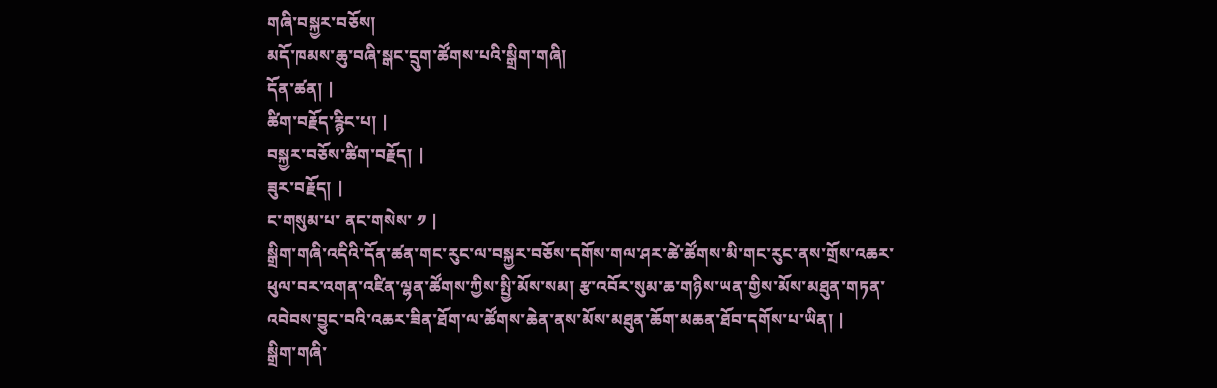གཞི་བསྐྱར་བཅོས།
མདོ་ཁམས་ཆུ་བཞི་སྒང་དྲུག་ཚོགས་པའི་སྒྲིག་གཞི།
དོན་ཚན། |
ཚིག་བརྗོད་རྙིང་པ། |
བསྐྱར་བཅོས་ཚིག་བརྗོད། |
ཟུར་བརྗོད། |
ང་གསུམ་པ་ ནང་གསེས་ ༡ |
སྒྲིག་གཞི་འདིའི་དོན་ཚན་གང་རུང་ལ་བསྐྱར་བཅོས་དགོས་གལ་ཤར་ཚེ་ཚོགས་མི་གང་རུང་ནས་གྲོས་འཆར་ཕུལ་བར་འགན་འཛིན་ལྷན་ཚོགས་ཀྱིས་སྤྱི་མོས་སམ། རྩ་འབོར་སུམ་ཆ་གཉིས་ཡན་གྱིས་མོས་མཐུན་གཏན་འབེབས་བྱུང་བའི་འཆར་ཟིན་ཐོག་ལ་ཚོགས་ཆེན་ནས་མོས་མཐུན་ཆོག་མཆན་ཐོབ་དགོས་པ་ཡིན། |
སྒྲིག་གཞི་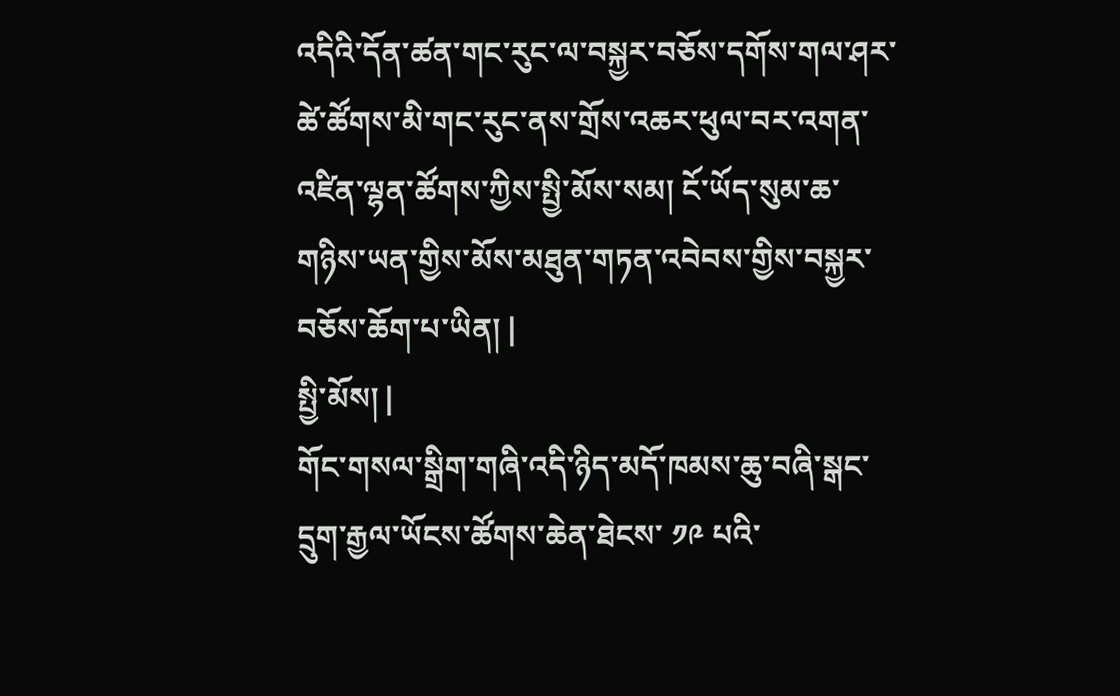འདིའི་དོན་ཚན་གང་རུང་ལ་བསྐྱར་བཅོས་དགོས་གལ་ཤར་ཚེ་ཚོགས་མི་གང་རུང་ནས་གྲོས་འཆར་ཕུལ་བར་འགན་འཛིན་ལྷན་ཚོགས་ཀྱིས་སྤྱི་མོས་སམ། ངོ་ཡོད་སུམ་ཆ་གཉིས་ཡན་གྱིས་མོས་མཐུན་གཏན་འབེབས་གྱིས་བསྐྱར་བཅོས་ཆོག་པ་ཡིན། |
སྤྱི་མོས། |
གོང་གསལ་སྒྲིག་གཞི་འདི་ཉིད་མདོ་ཁམས་ཆུ་བཞི་སྒང་དྲུག་རྒྱལ་ཡོངས་ཚོགས་ཆེན་ཐེངས་ ༡༩ པའི་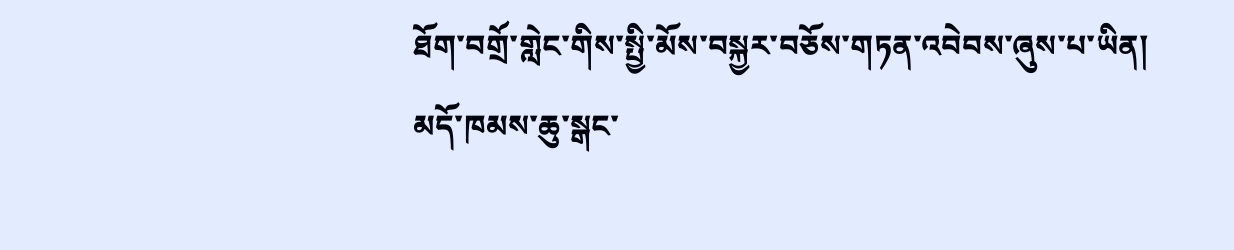ཐོག་བགྲོ་གླེང་གིས་སྤྱི་མོས་བསྐྱར་བཅོས་གཏན་འབེབས་ཞུས་པ་ཡིན།
མདོ་ཁམས་ཆུ་སྒང་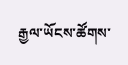རྒྱལ་ཡོངས་ཚོགས་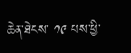ཆེན་ཐེངས་ ༡༩ པས་ཕྱི་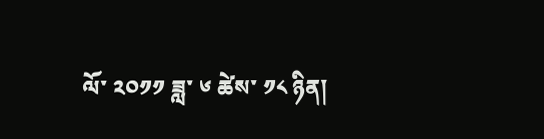ལོ་ ༢༠༡༡ ཟླ་ ༦ ཚེས་ ༡༨ ཉིན།